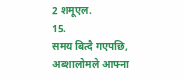2 शमूएल.
15.
समय बित्दै गएपछि, अब्शालोमले आफ्ना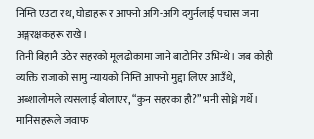निम्ति एउटा रथ, घोडाहरू र आफ्नो अगि-अगि दगुर्नलाई पचास जना अङ्गरक्षकहरू राखे।
तिनी बिहानै उठेर सहरको मूलढोकामा जाने बाटोनिर उभिन्थे। जब कोही व्यक्ति राजाको सामु न्यायको निम्ति आफ्नो मुद्दा लिएर आउँथे, अब्शालोमले त्यसलाई बोलाएर, “कुन सहरका हौ?” भनी सोध्ने गर्थे। मानिसहरूले जवाफ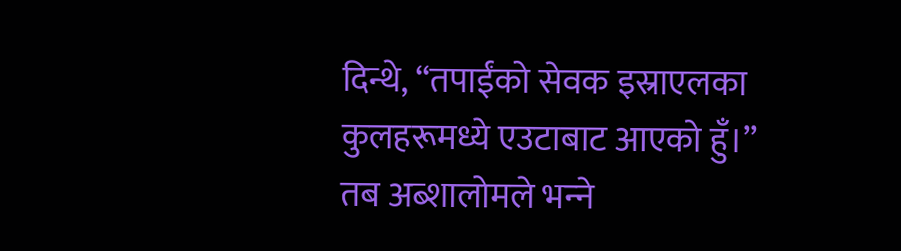दिन्थे, “तपाईंको सेवक इस्राएलका कुलहरूमध्ये एउटाबाट आएको हुँ।”
तब अब्शालोमले भन्‍ने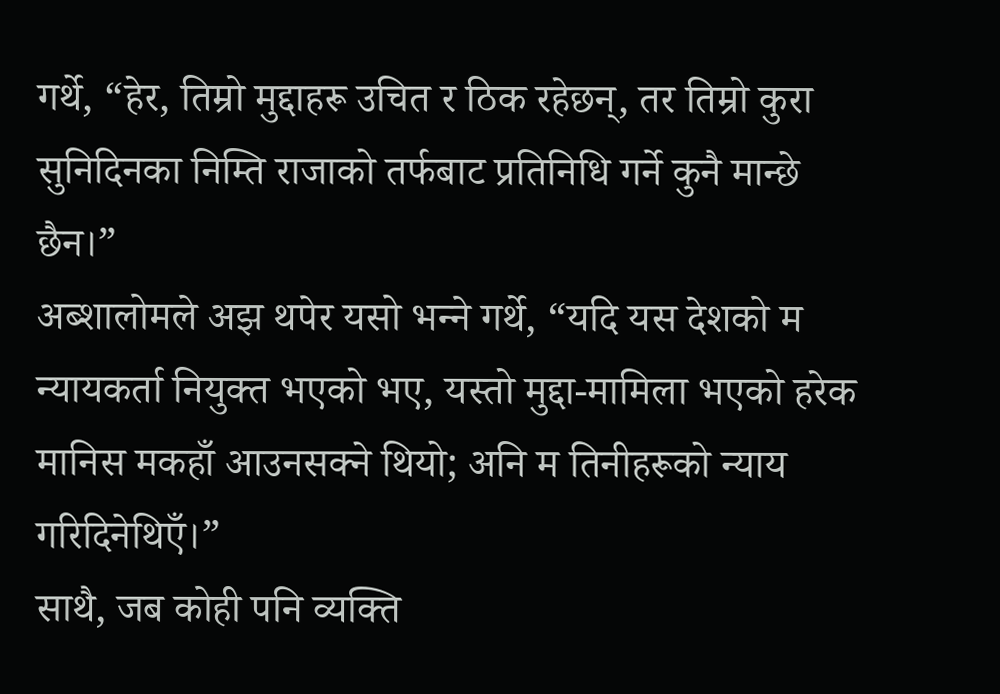गर्थे, “हेर, तिम्रो मुद्दाहरू उचित र ठिक रहेछन्, तर तिम्रो कुरा सुनिदिनका निम्ति राजाको तर्फबाट प्रतिनिधि गर्ने कुनै मान्छे छैन।”
अब्शालोमले अझ थपेर यसो भन्‍ने गर्थे, “यदि यस देशको म न्यायकर्ता नियुक्त भएको भए, यस्तो मुद्दा-मामिला भएको हरेक मानिस मकहाँ आउनसक्ने थियो; अनि म तिनीहरूको न्याय गरिदिनेथिएँ।”
साथै, जब कोही पनि व्यक्ति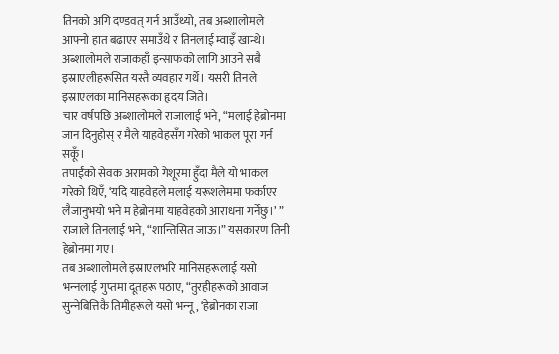तिनको अगि दण्डवत् गर्न आउँथ्यो, तब अब्शालोमले आफ्नो हात बढाएर समाउँथे र तिनलाई म्वाइँ खान्थे।
अब्शालोमले राजाकहाँ इन्साफको लागि आउने सबै इस्राएलीहरूसित यस्तै व्यवहार गर्थे। यसरी तिनले इस्राएलका मानिसहरूका हृदय जिते।
चार वर्षपछि अब्शालोमले राजालाई भने, “मलाई हेब्रोनमा जान दिनुहोस् र मैले याहवेहसँग गरेको भाकल पूरा गर्न सकूँ।
तपाईंको सेवक अरामको गेशूरमा हुँदा मैले यो भाकल गरेको थिएँ, ‘यदि याहवेहले मलाई यरूशलेममा फर्काएर लैजानुभयो भने म हेब्रोनमा याहवेहको आराधना गर्नेछु।’ ”
राजाले तिनलाई भने, “शान्तिसित जाऊ।” यसकारण तिनी हेब्रोनमा गए।
तब अब्शालोमले इस्राएलभरि मानिसहरूलाई यसो भन्‍नलाई गुप्‍तमा दूतहरू पठाए, “तुरहीहरूको आवाज सुन्‍नेबित्तिकै तिमीहरूले यसो भन्‍नू, ‘हेब्रोनका राजा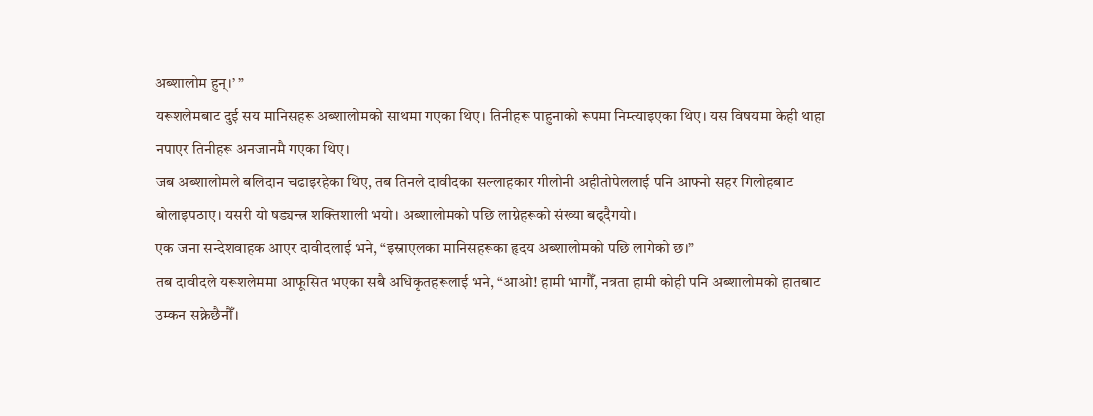अब्शालोम हुन्।’ ”
यरूशलेमबाट दुई सय मानिसहरू अब्शालोमको साथमा गएका थिए। तिनीहरू पाहुनाको रूपमा निम्त्याइएका थिए। यस विषयमा केही थाहा नपाएर तिनीहरू अनजानमै गएका थिए।
जब अब्शालोमले बलिदान चढाइरहेका थिए, तब तिनले दावीदका सल्‍लाहकार गीलोनी अहीतोपेललाई पनि आफ्नो सहर गिलोहबाट बोलाइपठाए। यसरी यो षड्यन्त्र शक्तिशाली भयो। अब्शालोमको पछि लाग्नेहरूको संख्या बढ्दैगयो।
एक जना सन्देशवाहक आएर दावीदलाई भने, “इस्राएलका मानिसहरूका हृदय अब्शालोमको पछि लागेको छ।”
तब दावीदले यरूशलेममा आफूसित भएका सबै अधिकृतहरूलाई भने, “आओ! हामी भागौँ, नत्रता हामी कोही पनि अब्शालोमको हातबाट उम्कन सक्नेछैनौँ।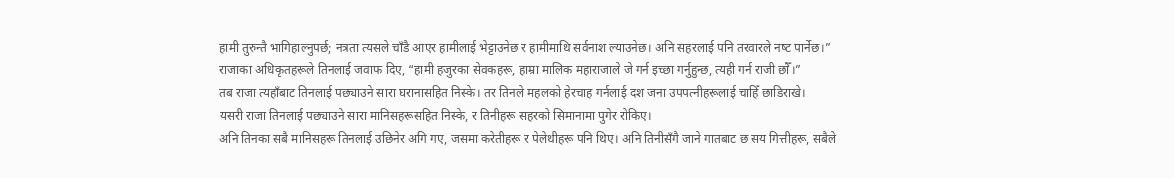हामी तुरुन्तै भागिहाल्नुपर्छ; नत्रता त्यसले चाँडै आएर हामीलाई भेट्टाउनेछ र हामीमाथि सर्वनाश ल्याउनेछ। अनि सहरलाई पनि तरवारले नष्‍ट पार्नेछ।”
राजाका अधिकृतहरूले तिनलाई जवाफ दिए, “हामी हजुरका सेवकहरू, हाम्रा मालिक महाराजाले जे गर्न इच्छा गर्नुहुन्छ, त्यही गर्न राजी छौँ।”
तब राजा त्यहाँबाट तिनलाई पछ्याउने सारा घरानासहित निस्के। तर तिनले महलको हेरचाह गर्नलाई दश जना उपपत्नीहरूलाई चाहिँ छाडिराखे।
यसरी राजा तिनलाई पछ्याउने सारा मानिसहरूसहित निस्के, र तिनीहरू सहरको सिमानामा पुगेर रोकिए।
अनि तिनका सबै मानिसहरू तिनलाई उछिनेर अगि गए, जसमा करेतीहरू र पेलेथीहरू पनि थिए। अनि तिनीसँगै जाने गातबाट छ सय गित्तीहरू, सबैले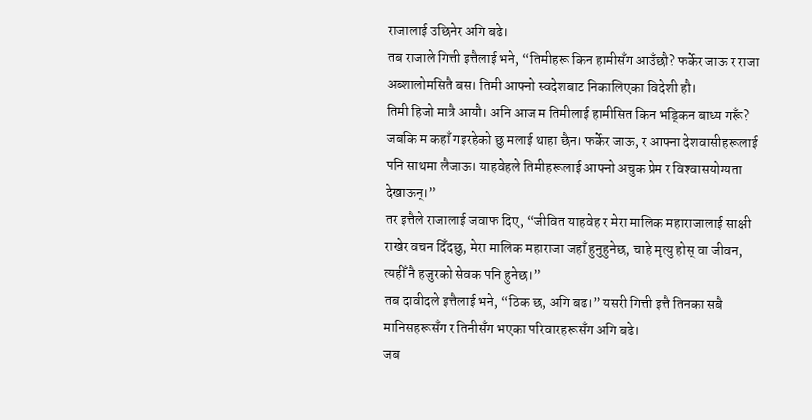राजालाई उछिनेर अगि बढे।
तब राजाले गित्ती इत्तैलाई भने, “तिमीहरू किन हामीसँग आउँछौ? फर्केर जाऊ र राजा अब्शालोमसितै बस। तिमी आफ्नो स्वदेशबाट निकालिएका विदेशी हौ।
तिमी हिजो मात्रै आयौ। अनि आज म तिमीलाई हामीसित किन भड्किन बाध्य गरूँ? जबकि म कहाँ गइरहेको छु मलाई थाहा छैन। फर्केर जाऊ, र आफ्ना देशवासीहरूलाई पनि साथमा लैजाऊ। याहवेहले तिमीहरूलाई आफ्नो अचुक प्रेम र विश्‍वासयोग्यता देखाऊन्।”
तर इत्तैले राजालाई जवाफ दिए, “जीवित याहवेह र मेरा मालिक महाराजालाई साक्षी राखेर वचन दिँदछु, मेरा मालिक महाराजा जहाँ हुनुहुनेछ, चाहे मृत्यु होस् वा जीवन, त्यहीँ नै हजुरको सेवक पनि हुनेछ।”
तब दावीदले इत्तैलाई भने, “ठिक छ, अगि बढ।” यसरी गित्ती इत्तै तिनका सबै मानिसहरूसँग र तिनीसँग भएका परिवारहरूसँग अगि बढे।
जब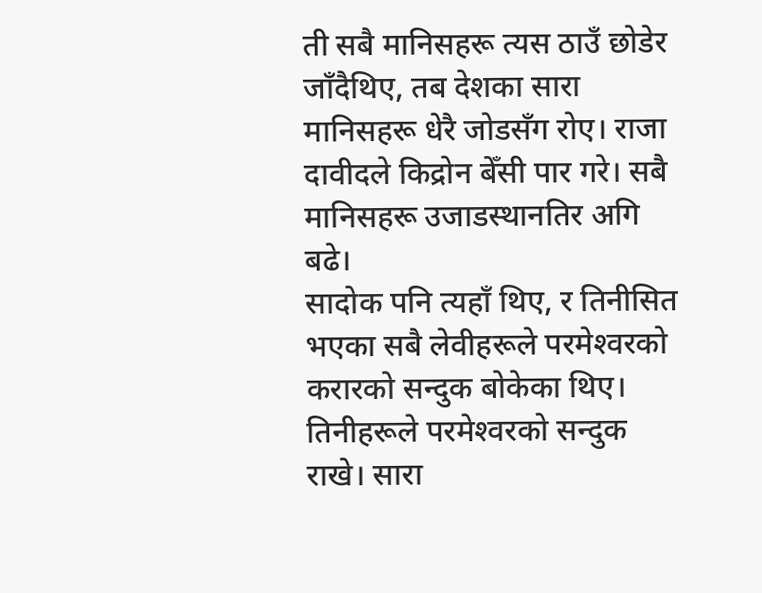ती सबै मानिसहरू त्यस ठाउँ छोडेर जाँदैथिए, तब देशका सारा मानिसहरू धेरै जोडसँग रोए। राजा दावीदले किद्रोन बेँसी पार गरे। सबै मानिसहरू उजाडस्थानतिर अगि बढे।
सादोक पनि त्यहाँ थिए, र तिनीसित भएका सबै लेवीहरूले परमेश्‍वरको करारको सन्दुक बोकेका थिए। तिनीहरूले परमेश्‍वरको सन्दुक राखे। सारा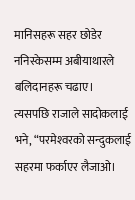मानिसहरू सहर छोडेर ननिस्केसम्म अबीयाथारले बलिदानहरू चढाए।
त्यसपछि राजाले सादोकलाई भने, “परमेश्‍वरको सन्दुकलाई सहरमा फर्काएर लैजाओ।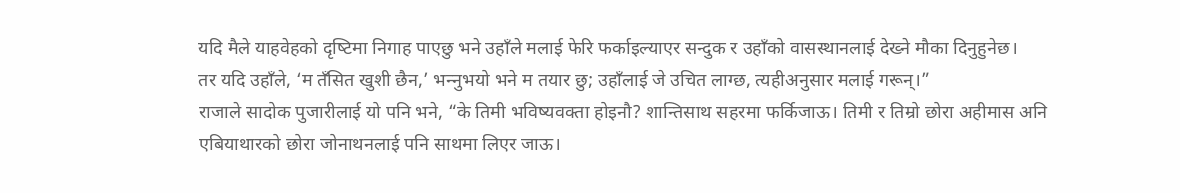यदि मैले याहवेहको दृष्‍टिमा निगाह पाएछु भने उहाँले मलाई फेरि फर्काइल्याएर सन्दुक र उहाँको वासस्थानलाई देख्ने मौका दिनुहुनेछ।
तर यदि उहाँले, ‘म तँसित खुशी छैन,’ भन्‍नुभयो भने म तयार छु; उहाँलाई जे उचित लाग्छ, त्यहीअनुसार मलाई गरून्।”
राजाले सादोक पुजारीलाई यो पनि भने, “के तिमी भविष्यवक्ता होइनौ? शान्तिसाथ सहरमा फर्किजाऊ। तिमी र तिम्रो छोरा अहीमास अनि एबियाथारको छोरा जोनाथनलाई पनि साथमा लिएर जाऊ।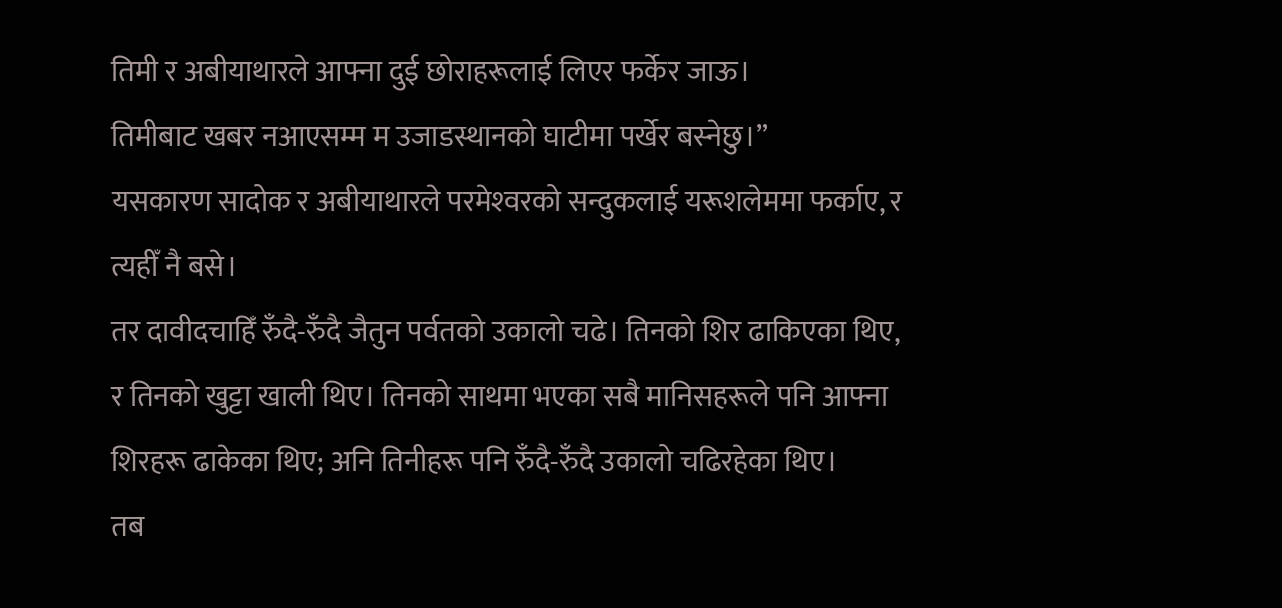तिमी र अबीयाथारले आफ्ना दुई छोराहरूलाई लिएर फर्केर जाऊ।
तिमीबाट खबर नआएसम्म म उजाडस्थानको घाटीमा पर्खेर बस्‍नेछु।”
यसकारण सादोक र अबीयाथारले परमेश्‍वरको सन्दुकलाई यरूशलेममा फर्काए, र त्यहीँ नै बसे।
तर दावीदचाहिँ रुँदै-रुँदै जैतुन पर्वतको उकालो चढे। तिनको शिर ढाकिएका थिए, र तिनको खुट्टा खाली थिए। तिनको साथमा भएका सबै मानिसहरूले पनि आफ्ना शिरहरू ढाकेका थिए; अनि तिनीहरू पनि रुँदै-रुँदै उकालो चढिरहेका थिए।
तब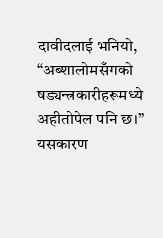दावीदलाई भनियो, “अब्शालोमसँगको षड्यन्त्रकारीहरूमध्ये अहीतोपेल पनि छ।” यसकारण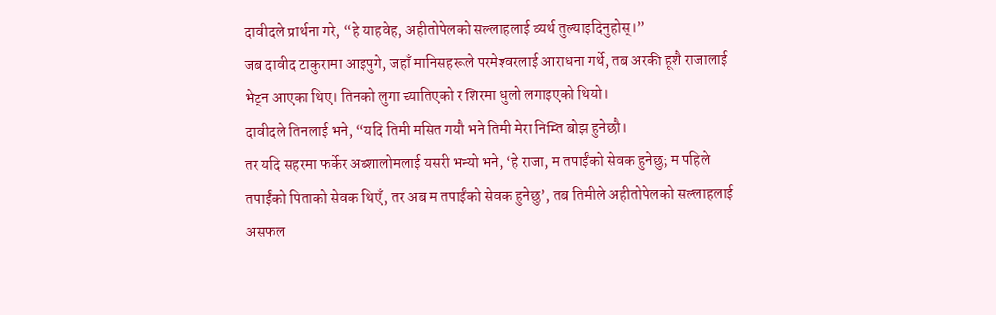दावीदले प्रार्थना गरे, “हे याहवेह, अहीतोपेलको सल्‍लाहलाई व्यर्थ तुल्याइदिनुहोस्।”
जब दावीद टाकुरामा आइपुगे, जहाँ मानिसहरूले परमेश्‍वरलाई आराधना गर्थे, तब अरकी हूशै राजालाई भेट्न आएका थिए। तिनको लुगा च्यातिएको र शिरमा धुलो लगाइएको थियो।
दावीदले तिनलाई भने, “यदि तिमी मसित गयौ भने तिमी मेरा निम्ति बोझ हुनेछौ।
तर यदि सहरमा फर्केर अब्शालोमलाई यसरी भन्यो भने, ‘हे राजा, म तपाईंको सेवक हुनेछु; म पहिले तपाईंको पिताको सेवक थिएँ, तर अब म तपाईंको सेवक हुनेछु’, तब तिमीले अहीतोपेलको सल्‍लाहलाई असफल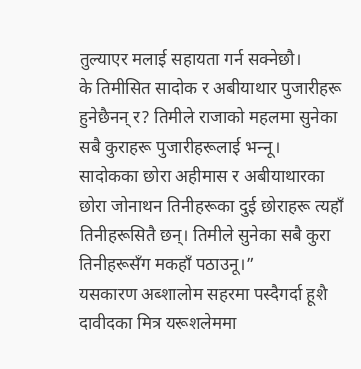तुल्याएर मलाई सहायता गर्न सक्नेछौ।
के तिमीसित सादोक र अबीयाथार पुजारीहरू हुनेछैनन् र? तिमीले राजाको महलमा सुनेका सबै कुराहरू पुजारीहरूलाई भन्‍नू।
सादोकका छोरा अहीमास र अबीयाथारका छोरा जोनाथन तिनीहरूका दुई छोराहरू त्यहाँ तिनीहरूसितै छन्। तिमीले सुनेका सबै कुरा तिनीहरूसँग मकहाँ पठाउनू।”
यसकारण अब्शालोम सहरमा पस्दैगर्दा हूशै दावीदका मित्र यरूशलेममा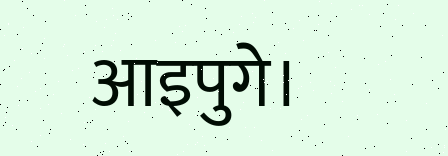आइपुगे।